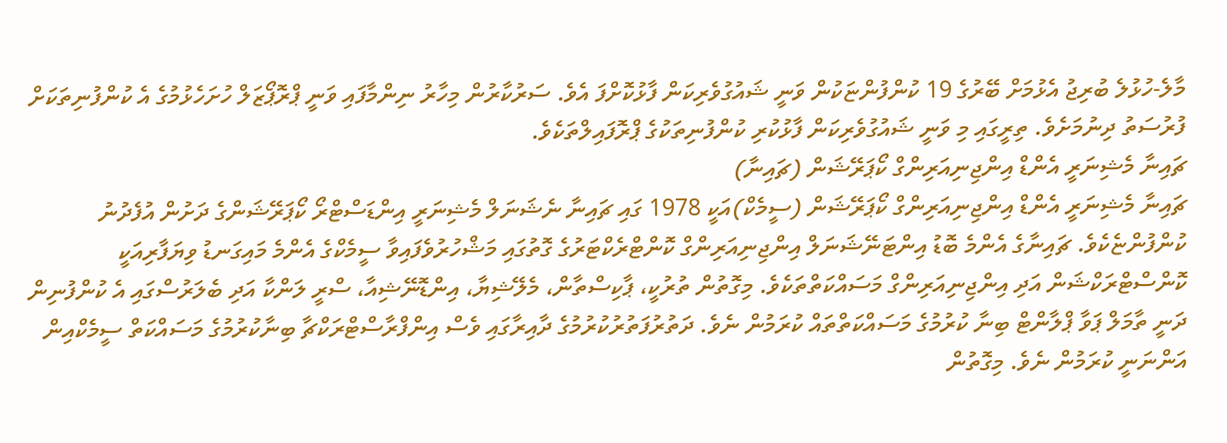މާލެ-ހުޅުލެ ބުރިޖު އެޅުމަށް ބޭރުގެ 19 ކުންފުންޏަކުން ވަނީ ޝައުގުވެރިކަން ފާޅުކޮށްފަ އެވެ. ސަރުކާރުން މިހާރު ނިންމާފައި ވަނީ ޕްރޮޕޯޒަލް ހުށަހެޅުމުގެ އެ ކުންފުނިތަކަށް ފުރުސަތު ދިނުމަށެވެ. ތިރީގައި މި ވަނީ ޝައުގުވެރިކަން ފާޅުކުރި ކުންފުނިތަކުގެ ޕްރޮފައިލްތަކެވެ.
ޗައިނާ މެޝިނަރީ އެންޑް އިންޖިނިއަރިންގް ކޯޕަރޭޝަން (ޗައިނާ)
ޗައިނާ މެޝިނަރީ އެންޑް އިންޖިނިއަރިންގް ކޯޕަރޭޝަން (ސީމެކް)އަކީ 1978 ގައި ޗައިނާ ނެޝަނަލް މެޝިނަރީ އިންޑަސްޓްރޯ ކޯޕަރޭޝަންގެ ދަށުން އުފެދުނު ކުންފުންޏެކެވެ. ޗައިނާގެ އެންމެ ބޮޑު އިންޓަނޭޝަނަލް އިންޖިނިއަރިންގް ކޮންޓްރެކްޓަރުގެ ގޮތުގައި މަޝްހުރުވެފައިވާ ސީމެކްގެ އެންމެ މައިގަނޑު ވިޔަފާރިއަކީ ކޮންސްޓްރަކްޝަން އަދި އިންޖިނިއަރިންގް މަސައްކަތްތަކެވެ. މިގޮތުން ތުރުކީ، ޕާކިސްތާން، މެލޭޝިޔާ، އިންޑޮނޭޝިއާ، ސްރީ ލަންކާ އަދި ބެލަރުސްގައި އެ ކުންފުނިން ދަނީ ތާމަލް ޕަވާ ޕްލާންޓް ބިނާ ކުރުމުގެ މަސައްކަތްތައް ކުރަމުން ނެވެ. ދަތުރުފަތުރުކުރުމުގެ ދާއިރާގައި ވެސް އިންފްރާސްޓްރަކްޗާ ބިނާކުރުމުގެ މަސައްކަތް ސީމެކްއިން އަންނަނީ ކުރަމުން ނެވެ. މިގޮތުން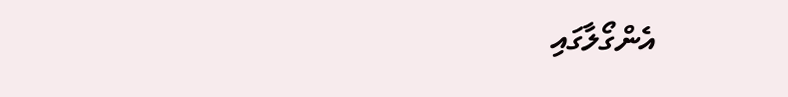އެންގޯލާގައި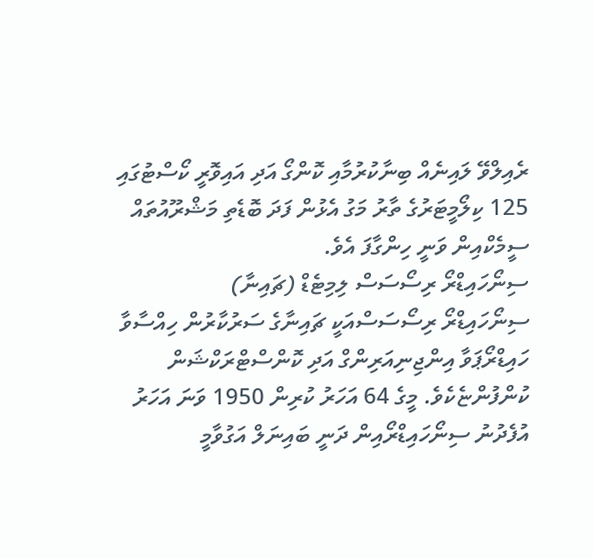ރެއިލްވޭ ލައިނެއް ބިނާކުރުމާއި ކޮންގޯ އަދި އައިވޮރީ ކޯސްޓުގައި 125 ކިލޯމީޓަރުގެ ތާރު މަގު އެޅުން ފަދަ ބޮޑެތި މަޝްރޫއުތައް ސީމެކްއިން ވަނީ ހިންގާފަ އެވެ.
ސިނޯހައިޑްރޯ ރިސޯސަސް ލިމިޓެޑް (ޗައިނާ)
ސިނޯހައިޑްރޯ ރިސޯސަސްއަކީ ޗައިނާގެ ސަރުކާރުން ހިއްސާވާ ހައިޑްރޯޕަވާ އިންޖިނިއަރިންގް އަދި ކޮންސްޓްރަކްޝަން ކުންފުންޏެކެވެ. މީގެ 64 އަހަރު ކުރިން 1950 ވަނަ އަހަރު އުފެދުނު ސިނޯހައިޑްރޯއިން ދަނީ ބައިނަލް އަގުވާމީ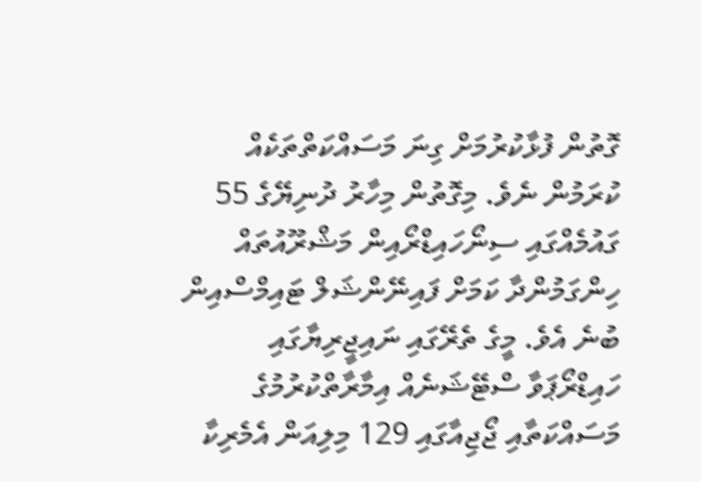ގޮތުން ފުޅާކުރުމަށް ގިނަ މަސައްކަތްތަކެއް ކުރަމުން ނެވެ. މިގޮތުން މިހާރު ދުނިޔޭގެ 55 ގައުމެއްގައި ސިނޯހައިޑްރޯއިން މަޝްރޫއުތައް ހިންގަމުންދާ ކަމަށް ފައިނޭންޝަލް ޓައިމްސްއިން ބުނެ އެވެ. މީގެ ތެރޭގައި ނައިޖީރިޔާގައި ހައިޑްރޯޕަވާ ސްޓޭޝަނެއް އިމާރާތްކުރުމުގެ މަސައްކަތާއި ޖޯޖިއާގައި 129 މިލިއަން އެމެރިކާ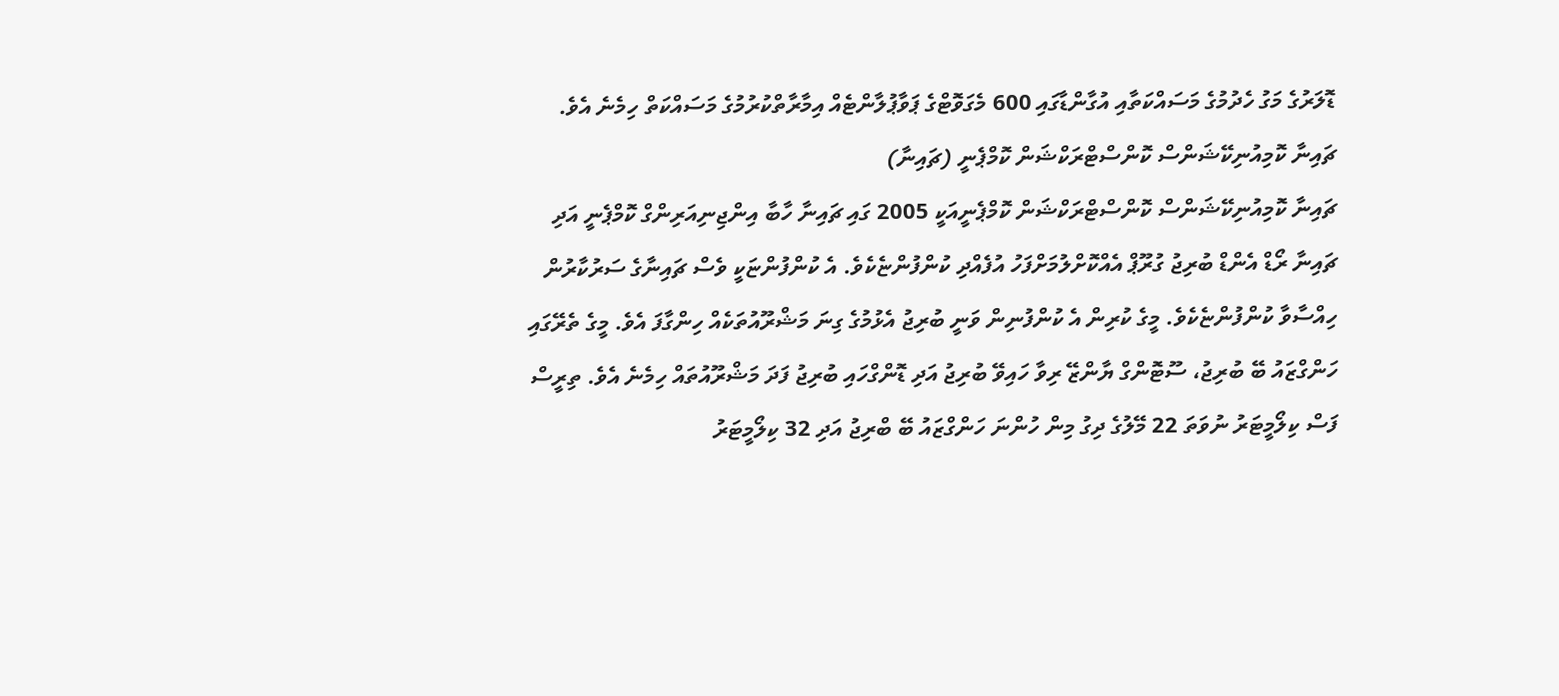ޑޮލަރުގެ މަގު ހެދުމުގެ މަސައްކަތާއި އުގާންޑާގައި 600 މެގަވޮޓްގެ ޕަވާޕުލާންޓެއް އިމާރާތްކުރުމުގެ މަސައްކަތް ހިމެނެ އެވެ.
ޗައިނާ ކޮމިއުނިކޭޝަންސް ކޮންސްޓްރަކްޝަން ކޮމްޕެނީ (ޗައިނާ)
ޗައިނާ ކޮމިއުނިކޭޝަންސް ކޮންސްޓްރަކްޝަން ކޮމްޕެނީއަކީ 2005 ގައި ޗައިނާ ހާބާ އިންޖިނިއަރިންގް ކޮމްޕެނީ އަދި ޗައިނާ ރޯޑް އެންޑް ބުރިޖު ގުރޫޕް އެއްކޮށްލުމަށްފަހު އުފެއްދި ކުންފުންޏެކެވެ. އެ ކުންފުންޏަކީ ވެސް ޗައިނާގެ ސަރުކާރުން ހިއްސާވާ ކުންފުންޏެކެވެ. މީގެ ކުރިން އެ ކުންފުނިން ވަނީ ބުރިޖު އެޅުމުގެ ގިނަ މަޝްރޫއުތަކެއް ހިންގާފަ އެވެ. މީގެ ތެރޭގައި ހަންގްޒައު ބޭ ބުރިޖު، ސޫޓޮންގް ޔާންޒޭ ރިވާ ހައިވޭ ބުރިޖު އަދި ޑޮންގްހައި ބުރިޖު ފަދަ މަޝްރޫއުތައް ހިމެނެ އެވެ. ތިރީސް ފަސް ކިލޯމީޓަރު ނުވަތަ 22 މޭލުގެ ދިގު މިން ހުންނަ ހަންގްޒައު ބޭ ބްރިޖު އަދި 32 ކިލޯމީޓަރު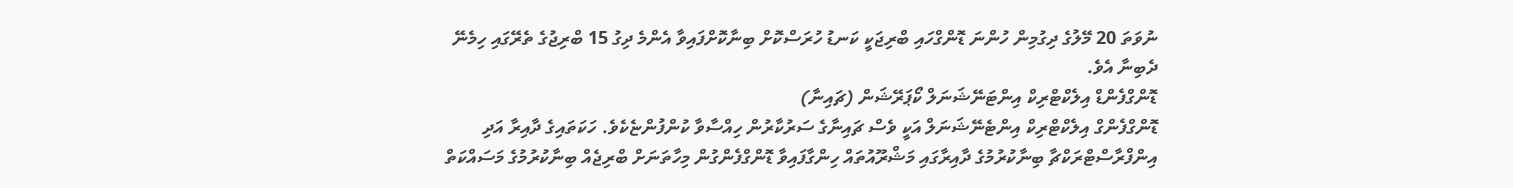ނުވަތަ 20 މޭލުގެ ދިގުމިން ހުންނަ ޑޮންގްހައި ބްރިޖަކީ ކަނޑު ހުރަސްކޮށް ބިނާކޮށްފައިވާ އެންމެ ދިގު 15 ބްރިޖުގެ ތެރޭގައި ހިމެނޭ ދެބިނާ އެވެ.
ޑޮންގްފެންޑް އިލެކްޓްރިކް އިންޓަނޭޝަނަލް ކޯޕަރޭޝަން (ޗައިނާ)
ޑޮންގްފެންގް އިލެކްޓްރިކް އިންޓެނޭޝަނަލް އަކީ ވެސް ޗައިނާގެ ސަރުކާރުން ހިއްސާވާ ކުންފުންޏެކެވެ. ހަކަތައިގެ ދާއިރާ އަދި އިންފްރާސްޓްރަކްޗާ ބިނާކުރުމުގެ ދާއިރާގައި މަޝްރޫއުތައް ހިންގާފައިވާ ޑޮންގްފެންގުން މިހާތަނަށް ބްރިޖެއް ބިނާކުރުމުގެ މަސައްކަތް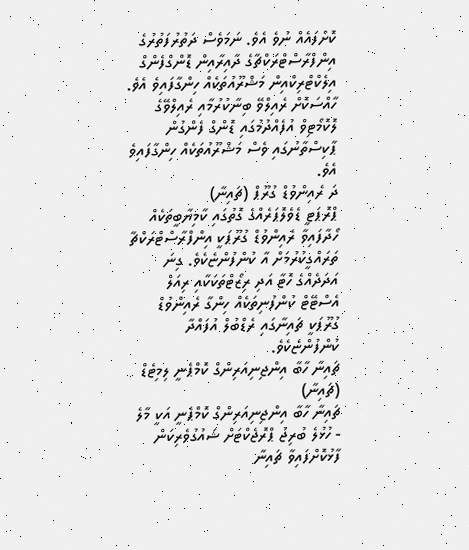ކޮށްފައެއް ނުވެ އެވެ. ނަމަވެސް ދަތުރުފަތުރުގެ އިންފްރާސްޓްރަކްޗާގެ ދާއިރާއިން ޑޮންގްފެންގް އިލެކްޓްރިކްއިން މަޝްރޫއުތަކެއް ހިންގާފައިވެ އެވެ. ހާއްސަކޮށް ރެއިލްވޭ ބިނާކުރުމާއި ރެއިލްވޭގެ ލޮކޮމޯޓިވް އުފެއްދުމުގައި ޑޮންގް ފެންގުން ޕާކިސްތާނުގައި ވެސް މަޝްރޫއުތަކެއް ހިންގާފައިވެ އެވެ.
ދަ ރެއިންވުޑް ގުރޫޕް (ޗައިނާ)
ޕްރޮޕަޓީ ޑެވެލޮޕަރެއްގެ ގޮތުގައި ކާމިޔާބީތަކެއް ހޯދާފައިވާ ރެއިންވުޑް ގުރޫޕަކީ އިންފްރާސްޓްރަކްޗާ ތަރައްގީކުރުމަށް އާ ކުންފުންޏެކެވެ. ގިނަ އަދަދެއްގެ ހޮޓާ އަދި ރިޒޯޓްތަކަކާއި ރިއަލް އެސްޓޭޓް ކުންފުނިތަކެއް ހިންގާ ރެއިންވުޑް ގުރޫޕަކީ ޗައިނާގައި ރެޑްބުލް އުފައްދާ ކުންފުންޏެކެވެ.
ޗައިނާ ހާބާ އިންޖިނިއަރިންގް ކޮމްޕެނީ ލިމިޓެޑް (ޗައިނާ)
ޗައިނާ ހާބާ އިންޖިނިއަރިންގް ކޮމްޕެނީ އަކީ މާލެ - ހުޅުލެ ބުރިޖު ޕްރޮޖެކްޓަށް ޝައުގުވެރިކަން ފާޅުކޮށްފައިވާ ޗައިނާ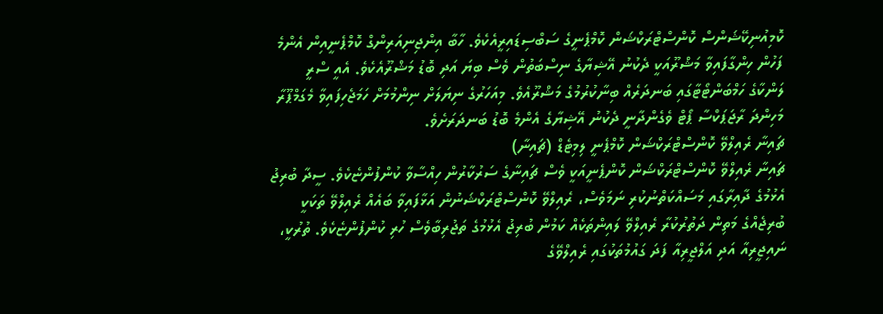ކޮމިއުނިކޭޝަންސް ކޮންސްޓްރަކްޝަން ކޮމްޕެނީގެ ސަބްސިޑައިރީއެކެވެ. ހާބާ އިންޖިނިއަރިންގް ކޮމްޕެނީއިން އެންމެ ފަހުން ހިންގާފައިވާ މަޝްރޫއަކީ ދެކުނު އޭޝިޔާގެ ނިސްބަތުން ވެސް ބިޔަ އަދި ބޮޑު މަޝްރޫއެކެވެ. އެއީ ސްރީ ލަންކާގެ ހަމްބަންޓޯޓާގައި ބަނދަރެއް ބިނާކުރުމުގެ މަޝްރޫއެވެ. މިއަހަރުގެ ނިޔަލަށް ނިންމުމަށް ހަމަޖެހިފައިވާ މެގަމްޕޫރާ މަހިންދަ ރާޖަޕަކްސާ ޕޯޓް ވެގެންދާނީ ދެކުނު އޭޝިޔާގެ އެންމެ ބޮޑު ބަނދަރަށެވެ.
ޗައިނާ ރެއިލްވޭ ކޮންސްޓްރަކްޝަން ކޮމްޕެނީ ލިމިޓެޑް (ޗައިނާ)
ޗައިނާ ރެއިލްވޭ ކޮންސްޓްރަކްޝަން ކޮންޕެނީއަކީ ވެސް ޗައިނާގެ ސަރުކާރުން ހިއްސާވާ ކުންފުންޏެކެވެ. ސީދާ ބުރިޖު އެޅުމުގެ ދާއިރާގައި މަސައްކަތްނުކުރި ނަމަވެސް، ރެއިލްވޭ ކޮންސްޓްރަކްޝަނުން އަޅާފައިވާ ބައެއް ރެއިލްވޭ ތަކަކީ ބުރިޖެއްގެ މަތިން ދަތުރުކުރާ ރެއިލްވޭ ލައިންތަކެއް ކަމުން ބުރިޖު އެޅުމުގެ ތަޖުރިބާވެސް ހުރި ކުންފުންޏެކެވެ. ތުރުކީ، ނައިޖީރިއާ އަދި އަލްޖީރިއާ ފަދަ ގައުމުތަކުގައި ރެއިލްވޭގެ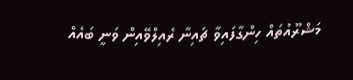މަޝްރޫއުތައް ހިންގާފައިވާ ޗައިނާ ރެއިލްވޭއިން ވަނީ ބައެއް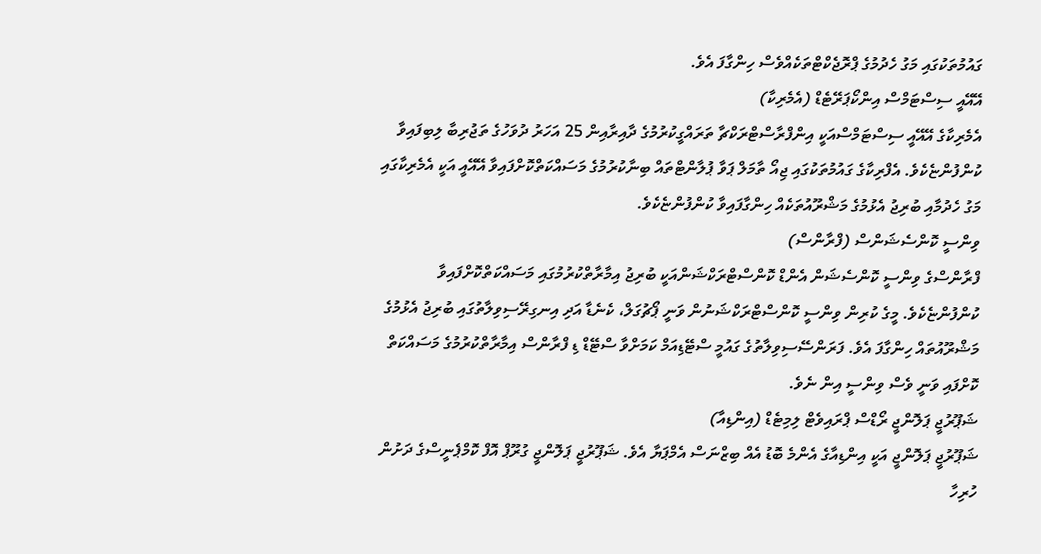ގައުމުތަކުގައި މަގު ހެދުމުގެ ޕްރޮޖެކްޓްތަކެއްވެސް ހިންގާފަ އެވެ.
އޭއޭއީ ސިސްޓަމްސް އިންކޯޕަރޭޓެޑް (އެމެރިކާ)
އެމެރިކާގެ އޭއޭއީ ސިސްޓަމްސްއަކީ އިންފްރާސްޓްރަކްޗާ ތަރައްގީކުރުމުގެ ދާއިރާއިން 25 އަހަރު ދުވަހުގެ ތަޖުރިބާ ލިބިފައިވާ ކުންފުންޏެކެވެ. އެފްރިކާގެ ގައުމުތަކުގައި ޖިއޯ ތާމަލް ޕަވާ ޕުލާންޓްތައް ބިނާކުރުމުގެ މަސައްކަތްކޮށްފައިވާ އޭއޭއީ އަކީ އެމެރިކާގައި މަގު ހެދުމާއި ބުރިޖު އެޅުމުގެ މަޝްރޫއުތަކެއް ހިންގާފައިވާ ކުންފުންޏެކެވެ.
ވިންސީ ކޮންސެޝަންސް (ފްރާންސް)
ފްރާންސްގެ ވިންސީ ކޮންސެޝަން އެންޑް ކޮންސްޓްރަކްޝަންއަކީ ބުރިޖު އިމާރާތްކުރުމުގައި މަސައްކަތްކޮށްފައިވާ ކުންފުންޏެކެވެ. މީގެ ކުރިން ވިންސީ ކޮންސްޓްރަކްޝަނުން ވަނީ ޕޯޗުގަލް، ކެނެޑާ އަދި އިނގިރޭސިވިލާތުގައި ބުރިޖު އެޅުމުގެ މަޝްރޫއުތައް ހިންގާފަ އެވެ. ފަރަންސޭސިވިލާތުގެ ގައުމީ ސްޓޭޑިއަމް ކަމަށްވާ ސްޓޭޑް ޑި ފްރާންސް އިމާރާތްކުރުމުގެ މަސައްކަތް ކޮށްފައި ވަނީ ވެސް ވިންސީ އިން ނެވެ.
ޝަޕޫރުޖީ ޕަލޮންޖީ ރޯޑްސް ޕްރައިވެޓް ލިމިޓެޑް (އިންޑިއާ)
ޝަޕޫރުޖީ ޕަލޮންޖީ އަކީ އިންޑިއާގެ އެންމެ ބޮޑު އެއް ބިޒްނަސް އެމްޕަޔާ އެވެ. ޝަޕޫރުޖީ ޕަލޮންޖީ ގުރޫޕް އޮފް ކޮމްޕެނީސްގެ ދަށުން ހުރިހާ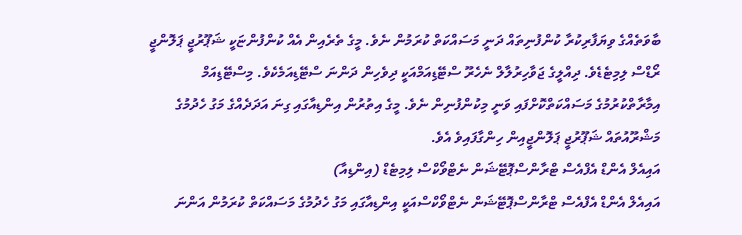ބާވަތެއްގެ ވިޔަފާރިކުރާ ކުންފުނިތައް ދަނީ މަސައްކަތް ކުރަމުން ނެވެ. މީގެ ތެރެއިން އެއް ކުންފުންޏަކީ ޝަޕޫރުޖީ ޕަލޮންޖީ ރޯޑްސް ލިމިޓެޑެވެ. ދިއްލީގެ ޖަވާހިރުލާލް ނެހެރޫ ސްޓޭޑިއަމްއަކީ ދިވެހިން ދަންނަ ސްޓޭޑިއަމެކެވެ. މިސްޓޭޑިއަމް އިމާރާތްކުރުމުގެ މަސައްކަތްކޮށްފައި ވަނީ މިކުންފުނިން ނެވެ. މީގެ އިތުރުން އިންޑިއާގައި ގިނަ އަދަދެއްގެ މަގު ހެދުމުގެ މަޝްރޫއުތައް ޝަޕޫރުޖީ ޕަލޮންޖީއިން ހިންގާފައިވެ އެވެ.
އައިއެލް އެންޑް އެފްއެސް ޓްރާންސްޕޮޓޭޝަން ނެޓްވޯކްސް ލިމިޓެޑް (އިންޑިއާ)
އައިއެލް އެންޑް އެފްއެސް ޓްރާންސްޕޮޓޭޝަން ނެޓްވޯކްސްއަކީ އިންޑިއާގައި މަގު ހެދުމުގެ މަސައްކަތް ކުރަމުން އަންނަ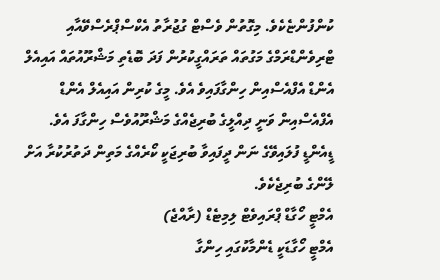ކުންފުންޏެކެވެ. މިގޮތުން ވެސްޓް ގުޖުރާތު އެކްސްޕްރެސްވޭއާއި ޓްރިވެންޑްރަމްގެ މަގުތައް ތަރައްގީކުރުން ފަދަ ބޮޑެތި މަޝްރޫއުތައް އައިއެލް އެންޑް އެފްއެސްއިން ހިންގާފައިވެ އެވެ. މީގެ ކުރިން އައިއެލް އެންޑް އެފްއެސްއިން ވަނީ ދިއްލީގެ ބުރިޖެއްގެ މަޝްރޫއުވެސް ހިންގާފަ އެވެ. ޑީއެންޑީ ފުލައިވޭގެ ނަން ދީފައިވާ ބުރިޖަކީ ކޯރެއްގެ މަތިން ދަތުރުކުރާ އަށް ލޭންގެ ބުރިޖެކެވެ.
އެމްޓީ ހޯގާޑް ޕްރައިވެޓް ލިމިޓެޑް (ރާއްޖެ)
އެމްޓީ ހޯގާޑަކީ ޑެންމާކުގައި ހިންގާ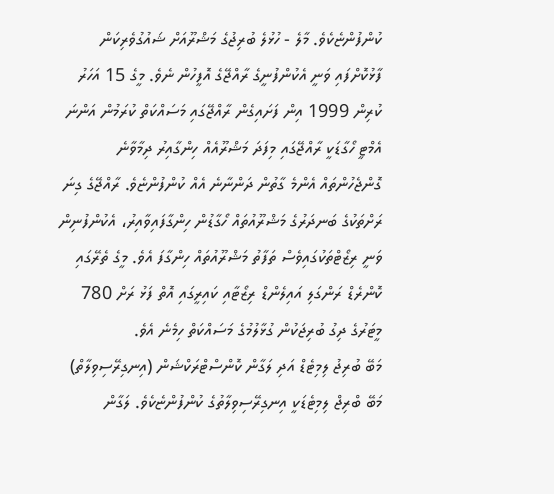ކުންފުންޏެކެވެ. މާލެ - ހުޅުލެ ބުރިޖުގެ މަޝްރޫއަށް ޝައުގުވެރިކަން ފާޅުކޮށްފައި ވަނީ އެކުންފުނީގެ ރާއްޖޭގެ އޮފީހުން ނެވެ. މީގެ 15 އަހަރު ކުރިން 1999 އިން ފަށައިގެން ރާއްޖޭގައި މަސައްކަތް ކުރަމުން އަންނަ އެމްޓީ ހޯގާޑަކީ ރާއްޖޭގައި މިފަދަ މަޝްރޫއެއް ހިންގާއިރު ދިމާވާނެ ގޮންޖެހުންތައް އެންމެ ގާތުން ދަންނާނެ އެއް ކުންފުންޏެވެ. ރާއްޖޭގެ ގިނަ ރަށްތަކުގެ ބަނދަރުގެ މަޝްރޫއުތައް ހޯގާޑުން ހިންގާފައިވާއިރު، އެކުންފުނިން ވަނީ ރިޒޯޓްތަކުގައިވެސް ތަފާތު މަޝްރޫއުތައް ހިންގާފަ އެވެ. މީގެ ތެރޭގައި ކޮންރެޑް ރަންގަލި އައިލެންޑް ރިޒޯޓާއި ކައިރީގައި އޮތް ފަޅު ރަށް 780 މީޓަރުގެ ދިގު ބުރިޖަކުން ގުޅާލުމުގެ މަސައްކަތް ހިމެނެ އެވެ.
މަބޭ ބުރިޖު ލިމިޓެޑް އަދި ލަގާން ކޮންސްޓްރަކްޝަން (އިނގިރޭސިވިލާތް)
މަބޭ ބްރިޖް ލިމިޓެޑަކީ އިނގިރޭސިވިލާތުގެ ކުންފުންޏެކެވެ. ލަގާން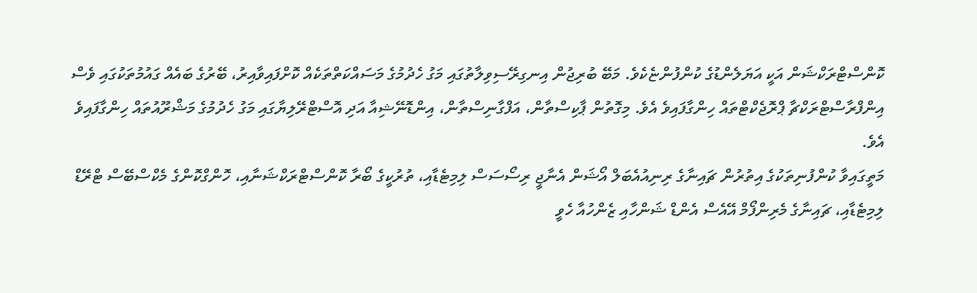ކޮންސްޓްރަކްޝަން އަކީ އަޔަލެންޑުގެ ކުންފުންޏެކެވެ. މަބޭ ބުރިޖުން އިނގިރޭސިވިލާތުގައި މަގު ހެދުމުގެ މަސައްކަތްތަކެއް ކޮށްފައިވާއިރު، ބޭރުގެ ބައެއް ގައުމުތަކުގައި ވެސް އިންފްރާސްޓްރަކްޗާ ޕްރޮޖެކްޓްތައް ހިންގާފައިވެ އެވެ. މިގޮތުން ޕާކިސްތާން، އަފްގާނިސްތާން، އިންޑޮނޭޝިއާ އަދި އޮސްޓްރޭލިޔާގައި މަގު ހެދުމުގެ މަޝްރޫއުތައް ހިންގާފައިވެ އެވެ.
މަތީގައިވާ ކުންފުނިތަކުގެ އިތުރުން ޗައިނާގެ ރިނިއުއެބަލް އޯޝަން އެނާޖީ ރިސޯސަސް ލިމިޓެޑާއި، ތުރުކީގެ ބޯރާ ކޮންސްޓްރަކްޝަނާއި، ހޮންގްކޮންގެ މެކްސްބޭސް ޓްރޭޑް ލިމިޓެޑާއި، ޗައިނާގެ މެރިންފޯމް އޭއެސް އެންޑް ޝަންހާއި ޒެންހުއާ ހެވީ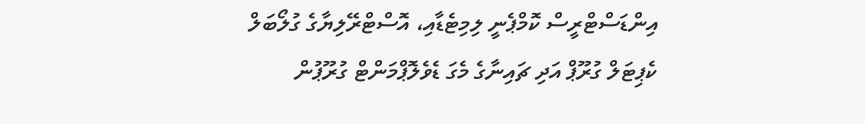އިންޑަސްޓްރީސް ކޮމްޕެނީ ލިމިޓެޑާއި، އޮސްޓްރޭލިޔާގެ ގުލޯބަލް ކެޕިޓަލް ގުރޫޕް އަދި ޗައިނާގެ މެގަ ޑެވެލޮޕްމަންޓް ގުރޫޕުން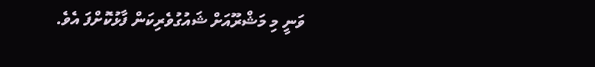ވަނީ މި މަޝްރޫއަށް ޝައުގުވެރިކަން ފާޅުކޮށްފަ އެވެ.